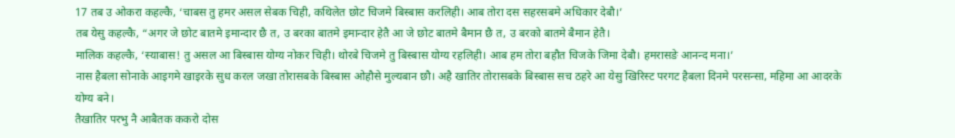17 तब उ ओकरा कहल्कै, ‘चाबस तु हमर असल सेबक चिही, कथिलेत छोट चिजमे बिस्बास करलिही। आब तोरा दस सहरसबमे अधिकार देबौ।’
तब येसु कहल्कै, “अगर जे छोट बातमे इमान्दार छै त, उ बरका बातमे इमान्दार हेतै आ जे छोट बातमे बैमान छै त, उ बरको बातमे बैमान हेतै।
मालिक कहल्कै, ‘स्याबास! तु असल आ बिस्बास योग्य नोकर चिही। थोरबे चिजमे तु बिस्बास योग्य रहलिही। आब हम तोरा बहौत चिजके जिमा देबौ। हमरासङे आनन्द मना।’
नास हैबला सोनाके आइगमे खाइरके सुध करल जखा तोरासबके बिस्बास ओहौसे मुल्यबान छौ। अहै खातिर तोरासबके बिस्बास सच ठहरे आ येसु खिरिस्ट परगट हैबला दिनमे परसन्सा, महिमा आ आदरके योग्य बने।
तैखातिर परभु नै आबैतक ककरो दोस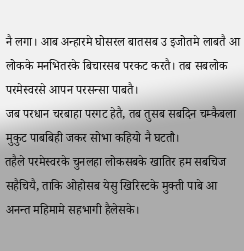नै लगा। आब अन्हारमे घोसरल बातसब उ इजोतमे लाबतै आ लोकके मनभितरके बिचारसब परकट करतै। तब सबलोक परमेस्वरसे आपन परसन्सा पाबतै।
जब परधान चरबाहा परगट हेतै, तब तुसब सबदिन चम्कैबला मुकुट पाबबिही जकर सोभा कहियो नै घटतौ।
तहैले परमेस्वरके चुनलहा लोकसबके खातिर हम सबचिज सहैचियै, ताकि ओहोसब येसु खिरिस्टके मुक्ती पाबे आ अनन्त महिमामे सहभागी हैलेसके।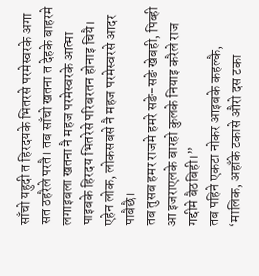साँचो यहुदी त हिरदयके भितरसे परमेस्वरके अगा सत ठहरैले परतै। तब साँचो खतना त देहके बाहरमे लगाइबला खतना नै महज परमेस्वरके आत्मा पाइबके हिरदय भितरेसे परिबरतन होनाइ चियै। एहेन लोक, लोकसबसे नै महज परमेस्वरसे आदर पाबैछै।
तब तुसब हमर राजमे हमरे सङे-सङे खेबही, पिब्ही आ इजराएलके बारहो कुलके नियाइ करैले राज गद्दीमे बैठबिही।”
तब पहिने एकटा नोकर आइबके कहल्कै, ‘मालिक, अहाँके टकासे औरो दस टका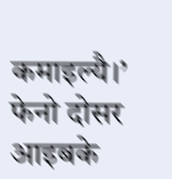कमाइल्यै।’
फेनो दोसर आइबके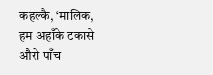कहल्कै, ‘मालिक, हम अहाँके टकासे औरो पाँच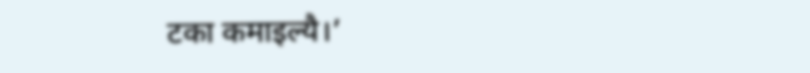टका कमाइल्यै।’